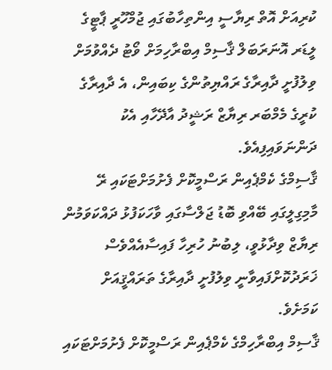ކުރިއަށް އޮތް ރިޔާސީ އިންތިހާބުގައި ޖުމްހޫރީ ޕާޓީގެ ލީޑަރ އޮނަރަބަލް ޤާސިމް އިބްރާހިމަށް ވޯޓު ދެއްވުމަށް ވިލުފުށީ ދާއިރާގެ ރައްޔިތުންގެ ކިބައިން، އެ ދާއިރާގެ ކުރީގެ މެމްބަރ ރިޔާޒް ރަޝީދު އާދޭހާއި އެކު ދަންނަވައިފިއެވެ.
ޤާސިމްގެ ކެމްޕެއިން ރަސްމީކޮށް ފެށުމަށްޓަކައި ރޭ މާމިގިލީގައި ބޭއްވި ބޮޑު ޖަލްސާގައި ވާހަކަފުޅު ދައްކަވަމުން ރިޔާޒް ވިދާޅުވީ، ލިބުނު ހުރިހާ ފައިސާއެއްވެސް ޚަރަދުކޮށްފައިވާނީ ވިލުފުށީ ދާއިރާގެ ތަރައްޤީއަށް ކަމަށެވެ.
ޤާސިމް އިބްރާހިމްގެ ކެމްޕެއިން ރަސްމީކޮށް ފެށުމަށްޓަކައި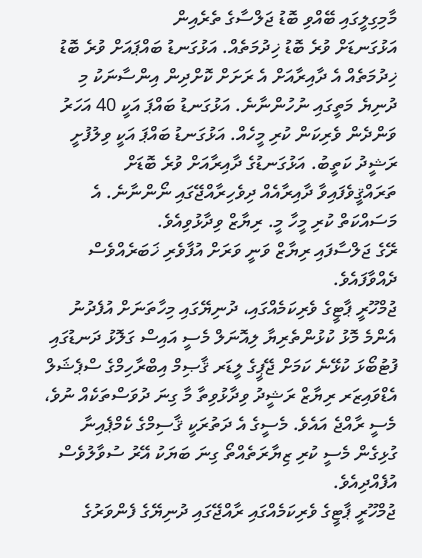މާމިގިލީގައި ބޭއްވި ބޮޑު ޖަލްސާގެ ތެރެއިން
އަޅުގަނޑަށް ވުރެ ބޮޑު ޚިދުމަތެއް. އަޅުގަނޑު ބައްޕައަށް ވުރެ ބޮޑު ޚިދުމަތެއް އެ ދާއިރާއަށް އެ ރަށަށް ކޮށްދިން އިންސާނަކު މި ދުނިޔެ މަތީގައި ނުހުންނާނެ. އަޅުގަނޑު ބައްޕަ އަކީ 40 އަހަރު ވަންދެން ވެރިކަން ކުރި މީހެއް. އަޅުގަނޑު ބައްޕަ އަކީ ވިލުފުށީ ރަޝީދު ކަތީބު. އަޅުގަނޑުގެ ދާއިރާއަށް ވުރެ ބޮޑަށް ތަރައްޤީވެފައިވާ ދާއިރާއެއް ދިވެހިރާއްޖޭގައި ނޯންނާނެ. އެ މަސައްކަތް ކުރި މީހާ މީ. ރިޔާޒް ވިދާޅުވިއެވެ.
ރޭގެ ޖަލްސާފައި ރިޔާޒް ވަނީ ވަރަށް އުފާވެރި ޚަބަރެއްވެސް ދެއްވާފައެވެ.
ޖުމްހޫރީ ޕާޓީގެ ވެރިކަމެއްގައި، ދުނިޔޭގައި މިހާތަނަށް އުފެދުނު އެންމެ މޮޅު ކުޅުންތެރިޔާ ލިއޮނަލް މެސީ އައިސް ގަލޮޅު ދަނޑުގައި ފުޓުބޯޅަ ކުޅޭނެ ކަމަށް ޖޭޕީގެ ލީޑަރ ޤާޞިމް އިބްރާހިމްގެ ސްޕެޝަލް އެޑްވައިޒަރ ރިޔާޒް ރަޝީދު ވިދާޅުވިތާ މާ ގިނަ ދުވަސްތަކެއް ނުވެ، މެސީ ރާއްޖެ އައެވެ. މެސީގެ އެ ދަތުރަކީ ޤާސިމްގެ ކެމްޕެއިނާ ގުޅިގެން މެސީ ކުރި ޒިޔާރަތެއްތޯ ގިނަ ބަޔަކު އޭރު ސުވާލުވެސް އުފެއްދިއެވެ.
ޖުމްހޫރީ ޕާޓީގެ ވެރިކަމެއްގައި ރާއްޖޭގައި ދުނިޔޭގެ ފެންވަރުގެ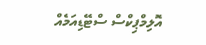އޮލިމްޕިކްސް ސްޓޭޑިއަމެއް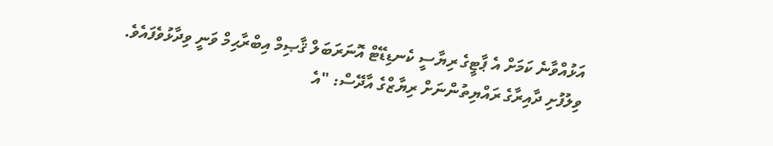އަޅުއްވާނެ ކަމަށް އެ ޕާޓީގެ ރިޔާސީ ކެނޑިޑޭޓް އޮނަރަބަލް ޤާޞިމް އިބްރާޙިމް ވަނީ ވިދާޅުވެފައެވެ.
ވިލުފުށި ދާއިރާގެ ރައްޔިތުންނަށް ރިޔާޒްގެ އާދޭސް: "އެ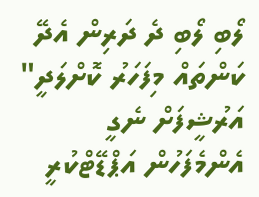ލޯބި ލޯބި ދެ ދަރިން އެދޭ ކަންތައް މިފަހަރު ކޮށްލަދީ"
އަރުޝީފަށް ނެގީ
އެންމެފަހުން އަޕްޑޭޓްކުރީ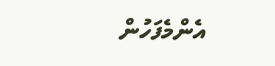އެންމެފަހުން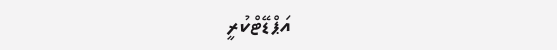އަޕްޑޭޓްކުރީ